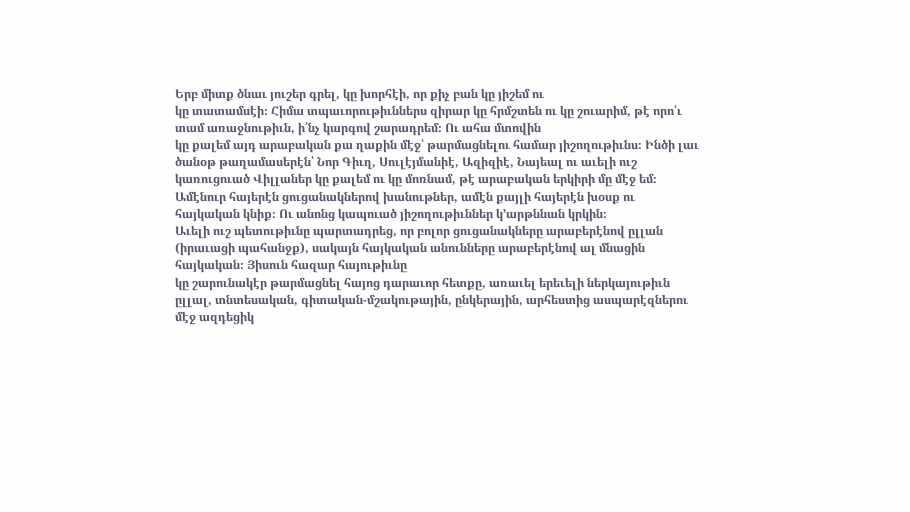Երբ միտք ծնաւ յուշեր գրել, կը խորհէի, որ քիչ բան կը յիշեմ ու
կը տատամսէի։ Հիմա տպաւորութիւններս զիրար կը հրմշտեն ու կը շուարիմ, թէ որո՛ւ տամ առաջնութիւն, ի՛նչ կարգով շարադրեմ։ Ու ահա մտովին
կը քալեմ այդ արաբական քա ղաքին մէջ՝ թարմացնելու համար յիշողութիւնս։ Ինծի լաւ ծանօթ թաղամասերէն՝ Նոր Գիւղ, Սուլէյմանիէ, Ազիզիէ, Նայեալ ու աւելի ուշ կառուցուած Վիլլաներ կը քալեմ ու կը մոռնամ, թէ արաբական երկիրի մը մէջ եմ։ Ամէնուր հայերէն ցուցանակներով խանութներ, ամէն քայլի հայերէն խօսք ու հայկական կնիք։ Ու անոնց կապուած յիշողութիւններ կ’արթննան կրկին։
Աւելի ուշ պետութիւնը պարտադրեց, որ բոլոր ցուցանակները արաբերէնով ըլլան (իրաւացի պահանջք), սակայն հայկական անունները արաբերէնով ալ մնացին հայկական։ Յիսուն հազար հայութիւնը
կը շարունակէր թարմացնել հայոց դարաւոր հետքը, առաւել երեւելի ներկայութիւն ըլլալ, տնտեսական, գիտական-մշակութային, ընկերային, արհեստից ասպարէզներու մէջ ազդեցիկ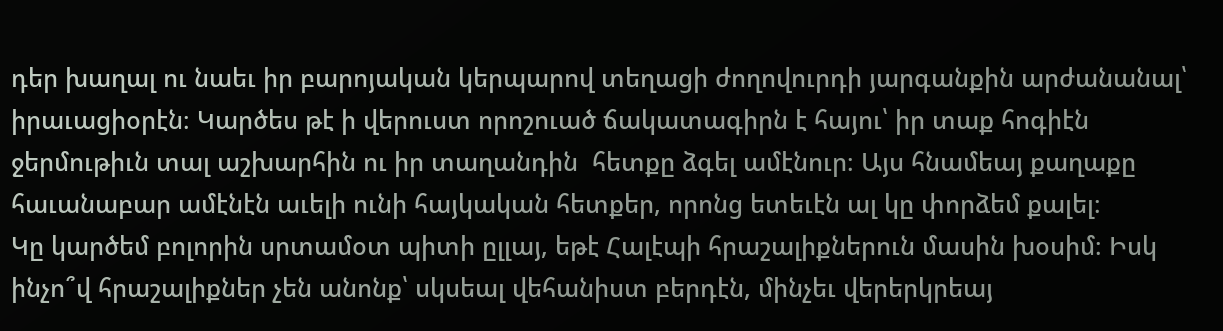դեր խաղալ ու նաեւ իր բարոյական կերպարով տեղացի ժողովուրդի յարգանքին արժանանալ՝ իրաւացիօրէն։ Կարծես թէ ի վերուստ որոշուած ճակատագիրն է հայու՝ իր տաք հոգիէն ջերմութիւն տալ աշխարհին ու իր տաղանդին  հետքը ձգել ամէնուր։ Այս հնամեայ քաղաքը հաւանաբար ամէնէն աւելի ունի հայկական հետքեր, որոնց ետեւէն ալ կը փորձեմ քալել։
Կը կարծեմ բոլորին սրտամօտ պիտի ըլլայ, եթէ Հալէպի հրաշալիքներուն մասին խօսիմ։ Իսկ ինչո՞վ հրաշալիքներ չեն անոնք՝ սկսեալ վեհանիստ բերդէն, մինչեւ վերերկրեայ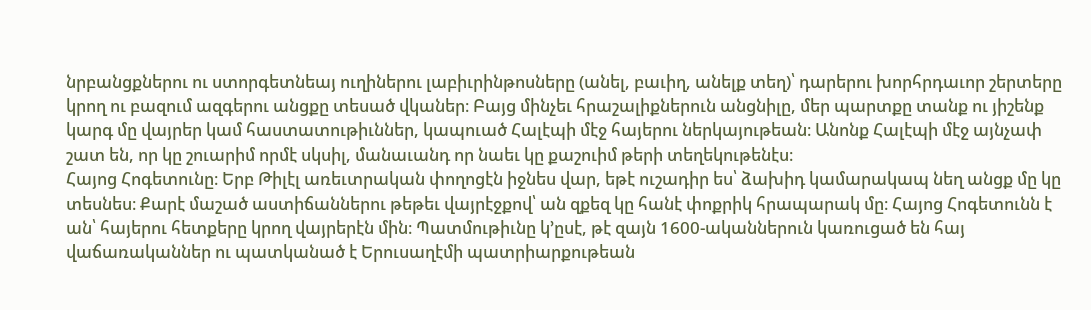նրբանցքներու ու ստորգետնեայ ուղիներու լաբիւրինթոսները (անել, բաւիղ, անելք տեղ)՝ դարերու խորհրդաւոր շերտերը կրող ու բազում ազգերու անցքը տեսած վկաներ։ Բայց մինչեւ հրաշալիքներուն անցնիլը, մեր պարտքը տանք ու յիշենք կարգ մը վայրեր կամ հաստատութիւններ, կապուած Հալէպի մէջ հայերու ներկայութեան։ Անոնք Հալէպի մէջ այնչափ շատ են, որ կը շուարիմ որմէ սկսիլ, մանաւանդ որ նաեւ կը քաշուիմ թերի տեղեկութենէս։
Հայոց Հոգետունը։ Երբ Թիլէլ առեւտրական փողոցէն իջնես վար, եթէ ուշադիր ես՝ ձախիդ կամարակապ նեղ անցք մը կը տեսնես։ Քարէ մաշած աստիճաններու թեթեւ վայրէջքով՝ ան զքեզ կը հանէ փոքրիկ հրապարակ մը։ Հայոց Հոգետունն է ան՝ հայերու հետքերը կրող վայրերէն մին։ Պատմութիւնը կ’ըսէ, թէ զայն 1600-ականներուն կառուցած են հայ վաճառականներ ու պատկանած է Երուսաղէմի պատրիարքութեան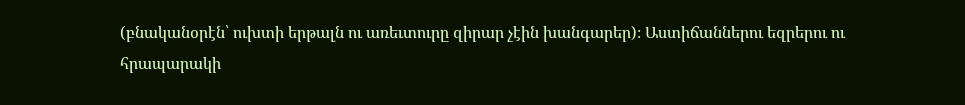(բնականօրէն՝ ուխտի երթալն ու առեւտուրը զիրար չէին խանգարեր)։ Աստիճաններու եզրերու ու հրապարակի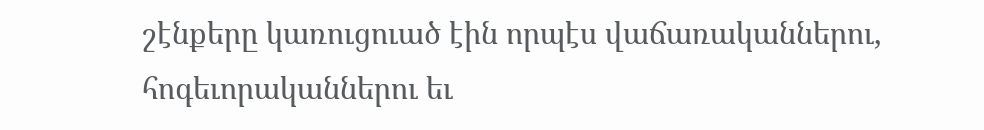շէնքերը կառուցուած էին որպէս վաճառականներու, հոգեւորականներու եւ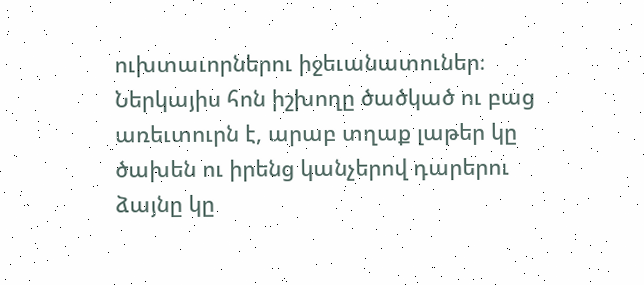ուխտաւորներու իջեւանատուներ։ Ներկայիս հոն իշխողը ծածկած ու բաց առեւտուրն է, արաբ տղաք լաթեր կը ծախեն ու իրենց կանչերով դարերու ձայնը կը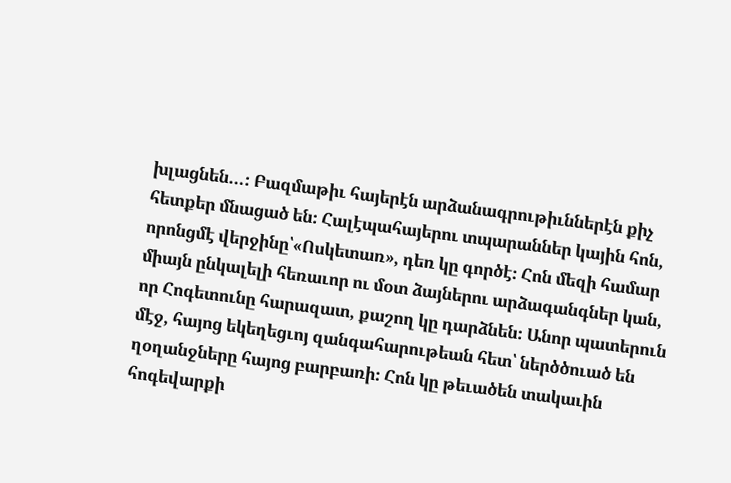խլացնեն…։ Բազմաթիւ հայերէն արձանագրութիւններէն քիչ հետքեր մնացած են։ Հալէպահայերու տպարաններ կային հոն, որոնցմէ վերջինը՝«Ոսկետառ», դեռ կը գործէ։ Հոն մեզի համար միայն ընկալելի հեռաւոր ու մօտ ձայներու արձագանգներ կան, որ Հոգետունը հարազատ, քաշող կը դարձնեն։ Անոր պատերուն մէջ, հայոց եկեղեցւոյ զանգահարութեան հետ՝ ներծծուած են ղօղանջները հայոց բարբառի։ Հոն կը թեւածեն տակաւին հոգեվարքի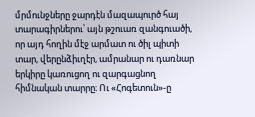մրմունջները ջարդէն մազապուրծ հայ տարագիրներու՝ այն թշուառ զանգուածի, որ այդ հողին մէջ արմատ ու ծիլ պիտի տար, վերընձիւղէր, ամրանար ու դառնար երկիրը կառուցող ու զարգացնող հիմնական տարրը։ Ու «Հոգետուն»-ը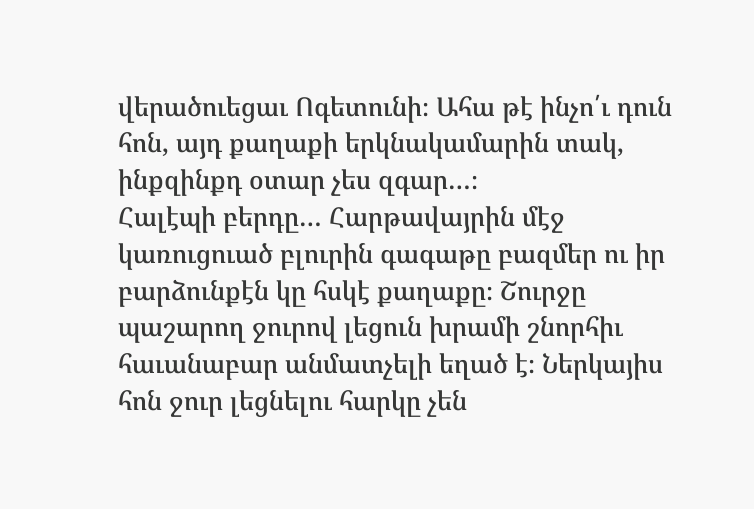վերածուեցաւ Ոգետունի։ Ահա թէ ինչո՛ւ դուն հոն, այդ քաղաքի երկնակամարին տակ, ինքզինքդ օտար չես զգար…։
Հալէպի բերդը… Հարթավայրին մէջ կառուցուած բլուրին գագաթը բազմեր ու իր բարձունքէն կը հսկէ քաղաքը։ Շուրջը  պաշարող ջուրով լեցուն խրամի շնորհիւ հաւանաբար անմատչելի եղած է։ Ներկայիս հոն ջուր լեցնելու հարկը չեն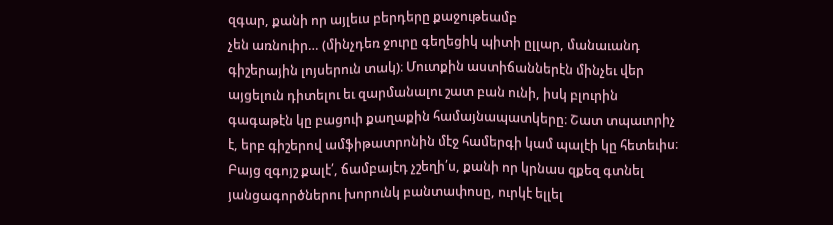զգար, քանի որ այլեւս բերդերը քաջութեամբ
չեն առնուիր… (մինչդեռ ջուրը գեղեցիկ պիտի ըլլար, մանաւանդ գիշերային լոյսերուն տակ)։ Մուտքին աստիճաններէն մինչեւ վեր այցելուն դիտելու եւ զարմանալու շատ բան ունի, իսկ բլուրին գագաթէն կը բացուի քաղաքին համայնապատկերը։ Շատ տպաւորիչ է, երբ գիշերով ամֆիթատրոնին մէջ համերգի կամ պալէի կը հետեւիս։ Բայց զգոյշ քալէ՛, ճամբայէդ չշեղի՛ս, քանի որ կրնաս զքեզ գտնել յանցագործներու խորունկ բանտափոսը, ուրկէ ելլել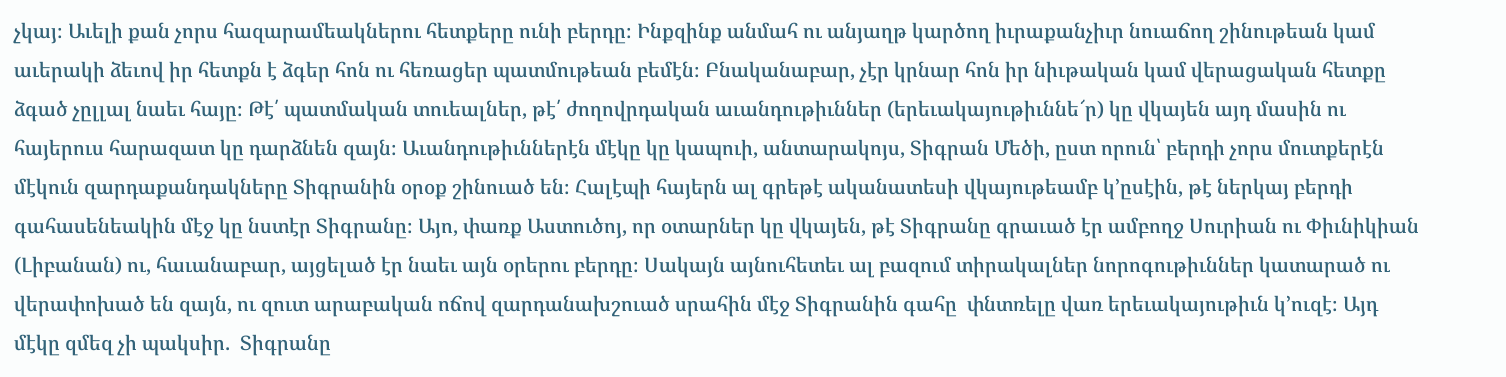չկայ։ Աւելի քան չորս հազարամեակներու հետքերը ունի բերդը։ Ինքզինք անմահ ու անյաղթ կարծող իւրաքանչիւր նուաճող շինութեան կամ աւերակի ձեւով իր հետքն է ձգեր հոն ու հեռացեր պատմութեան բեմէն։ Բնականաբար, չէր կրնար հոն իր նիւթական կամ վերացական հետքը ձգած չըլլալ նաեւ հայը։ Թէ՛ պատմական տուեալներ, թէ՛ ժողովրդական աւանդութիւններ (երեւակայութիւննե՜ր) կը վկայեն այդ մասին ու հայերուս հարազատ կը դարձնեն զայն։ Աւանդութիւններէն մէկը կը կապուի, անտարակոյս, Տիգրան Մեծի, ըստ որուն՝ բերդի չորս մուտքերէն մէկուն զարդաքանդակները Տիգրանին օրօք շինուած են։ Հալէպի հայերն ալ գրեթէ ականատեսի վկայութեամբ կ’ըսէին, թէ ներկայ բերդի գահասենեակին մէջ կը նստէր Տիգրանը։ Այո, փառք Աստուծոյ, որ օտարներ կը վկայեն, թէ Տիգրանը գրաւած էր ամբողջ Սուրիան ու Փիւնիկիան (Լիբանան) ու, հաւանաբար, այցելած էր նաեւ այն օրերու բերդը։ Սակայն այնուհետեւ ալ բազում տիրակալներ նորոգութիւններ կատարած ու վերափոխած են զայն, ու զուտ արաբական ոճով զարդանախշուած սրահին մէջ Տիգրանին գահը  փնտռելը վառ երեւակայութիւն կ’ուզէ։ Այդ մէկը զմեզ չի պակսիր.  Տիգրանը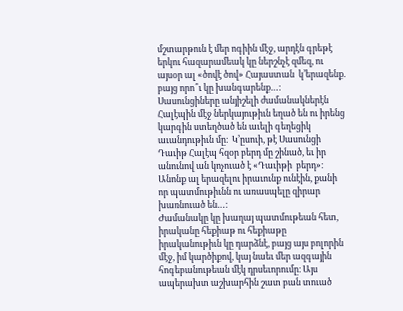մշտարթուն է մեր ոգիին մէջ, արդէն գրեթէ երկու հազարամեակ կը ներշնչէ զմեզ, ու այսօր ալ «ծովէ ծով» Հայաստան  կ’երազենք.  բայց որո՞ւ կը խանգարենք…։
Սասունցիները անյիշելի ժամանակներէն Հալէպին մէջ ներկայութիւն եղած են ու իրենց կարգին ստեղծած են աւելի գեղեցիկ աւանդութիւն մը։  Կ’ըսուի, թէ Սասունցի Դաւիթ Հալէպ հզօր բերդ մը շինած, եւ իր անունով ան կոչուած է «Դաւիթի  բերդ»։ Անոնք ալ երազելու իրաւունք ունէին, քանի որ պատմութիւնն ու առասպելը զիրար խառնուած են…։
Ժամանակը կը խաղայ պատմութեան հետ, իրականը հեքիաթ ու հեքիաթը իրականութիւն կը դարձնէ, բայց այս բոլորին մէջ, իմ կարծիքով, կայ նաեւ մեր ազգային հոգեբանութեան մէկ դրսեւորումը։ Այս ապերախտ աշխարհին շատ բան տուած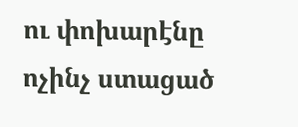ու փոխարէնը ոչինչ ստացած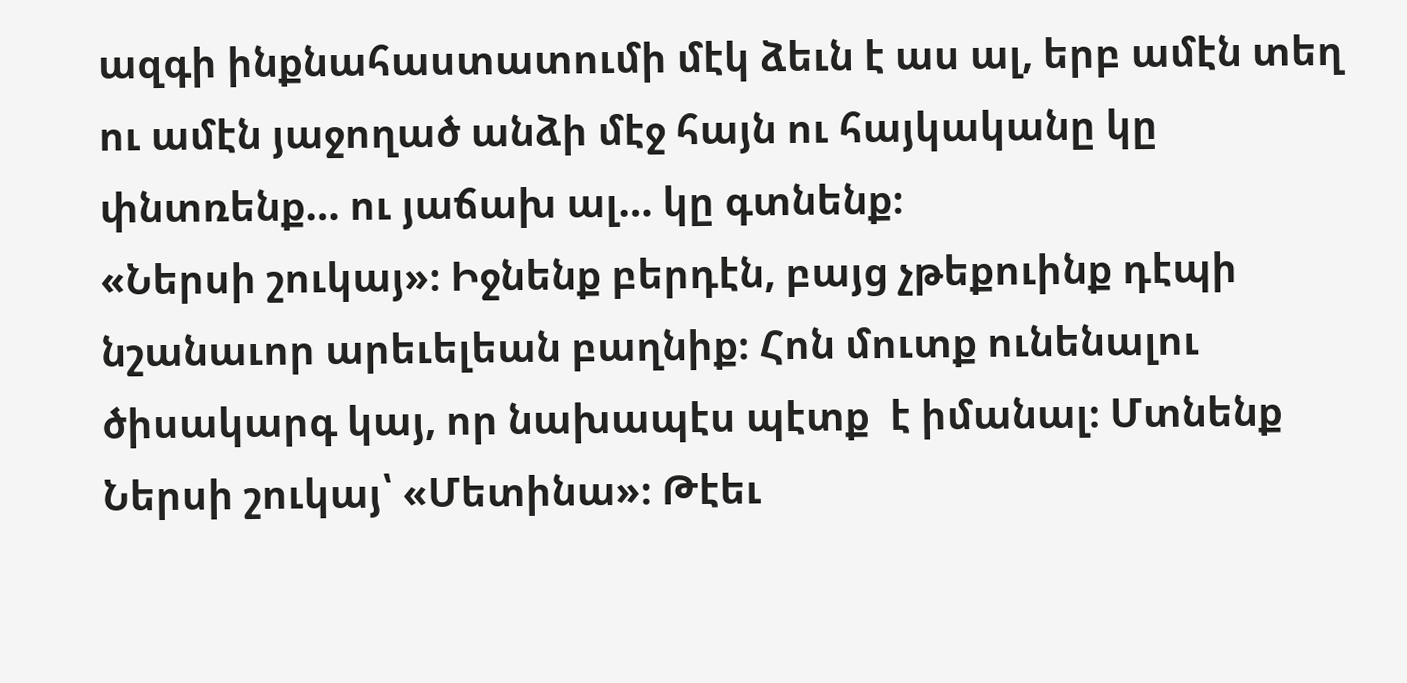ազգի ինքնահաստատումի մէկ ձեւն է աս ալ, երբ ամէն տեղ ու ամէն յաջողած անձի մէջ հայն ու հայկականը կը փնտռենք… ու յաճախ ալ… կը գտնենք։
«Ներսի շուկայ»։ Իջնենք բերդէն, բայց չթեքուինք դէպի նշանաւոր արեւելեան բաղնիք։ Հոն մուտք ունենալու ծիսակարգ կայ, որ նախապէս պէտք  է իմանալ։ Մտնենք Ներսի շուկայ՝ «Մետինա»։ Թէեւ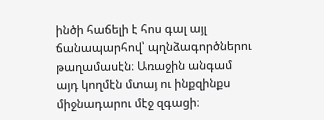ինծի հաճելի է հոս գալ այլ ճանապարհով՝ պղնձագործներու թաղամասէն։ Առաջին անգամ այդ կողմէն մտայ ու ինքզինքս միջնադարու մէջ զգացի։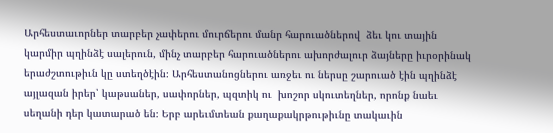Արհեստաւորներ տարբեր չափերու մուրճերու մանր հարուածներով  ձեւ կու տային կարմիր պղինձէ սալերուն, մինչ տարբեր հարուածներու ախորժալուր ձայները իւրօրինակ երաժշտութիւն կը ստեղծէին։ Արհեստանոցներու առջեւ ու ներսը շարուած էին պղինձէ այլազան իրեր՝ կաթսաներ, սափորներ, պզտիկ ու  խոշոր սկուտեղներ, որոնք նաեւ սեղանի դեր կատարած են։ Երբ արեւմտեան քաղաքակրթութիւնը տակաւին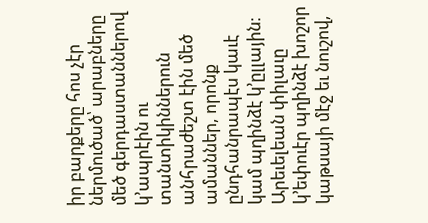իր բարքերը հոս չէր ներմուծած՝ արաբները մեծ գերդաստաններով կ’ապրէին ու տանտիկիններուն անհրաժեշտ էին մեծ ամաններ, որոնք ընդհանրապէս կաւէ կամ պղինձէ կ’ըլլային։ Արեւելեան փիլաւը կ’եփուէր պղինձէ խոշոր կաթսայի մէջ եւ նուշով,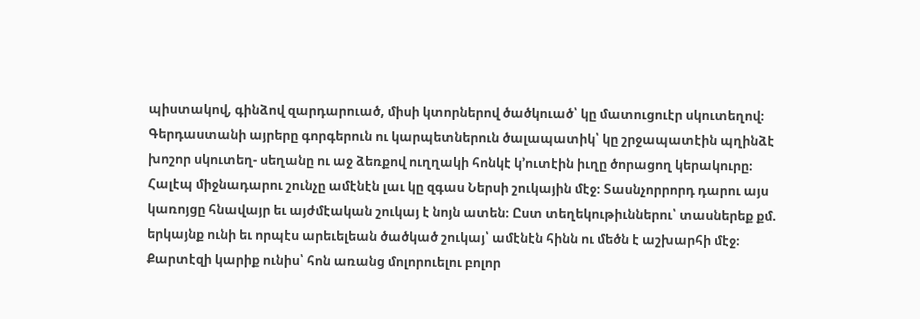պիստակով, գինձով զարդարուած, միսի կտորներով ծածկուած՝ կը մատուցուէր սկուտեղով։ Գերդաստանի այրերը գորգերուն ու կարպետներուն ծալապատիկ՝ կը շրջապատէին պղինձէ խոշոր սկուտեղ- սեղանը ու աջ ձեռքով ուղղակի հոնկէ կ’ուտէին իւղը ծորացող կերակուրը։
Հալէպ միջնադարու շունչը ամէնէն լաւ կը զգաս Ներսի շուկային մէջ։ Տասնչորրորդ դարու այս  կառոյցը հնավայր եւ այժմէական շուկայ է նոյն ատեն։ Ըստ տեղեկութիւններու՝ տասներեք քմ. երկայնք ունի եւ որպէս արեւելեան ծածկած շուկայ՝ ամէնէն հինն ու մեծն է աշխարհի մէջ։ Քարտէզի կարիք ունիս՝ հոն առանց մոլորուելու բոլոր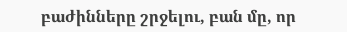բաժինները շրջելու, բան մը, որ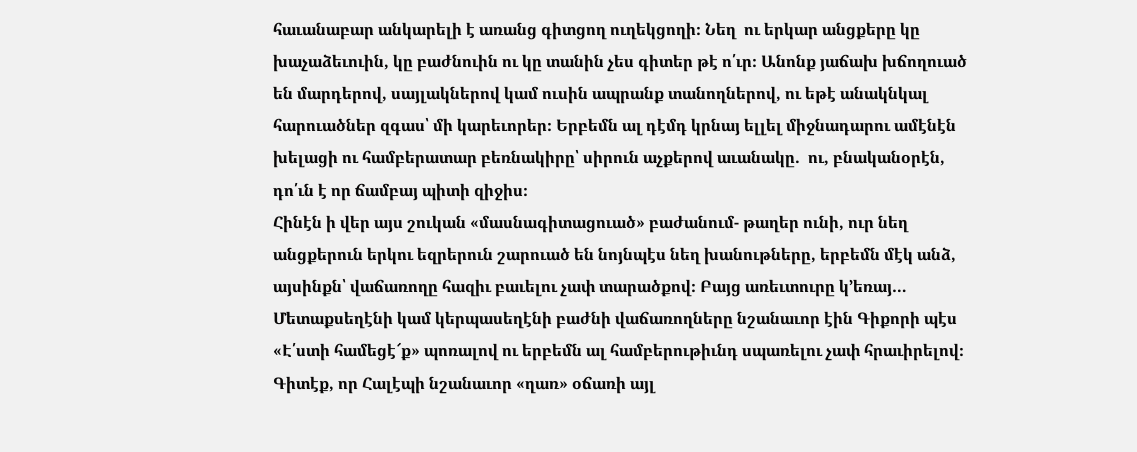հաւանաբար անկարելի է առանց գիտցող ուղեկցողի։ Նեղ  ու երկար անցքերը կը խաչաձեւուին, կը բաժնուին ու կը տանին չես գիտեր թէ ո՛ւր։ Անոնք յաճախ խճողուած են մարդերով, սայլակներով կամ ուսին ապրանք տանողներով, ու եթէ անակնկալ հարուածներ զգաս՝ մի կարեւորեր։ Երբեմն ալ դէմդ կրնայ ելլել միջնադարու ամէնէն խելացի ու համբերատար բեռնակիրը՝ սիրուն աչքերով աւանակը.  ու, բնականօրէն, դո՛ւն է որ ճամբայ պիտի զիջիս։
Հինէն ի վեր այս շուկան «մասնագիտացուած» բաժանում- թաղեր ունի, ուր նեղ անցքերուն երկու եզրերուն շարուած են նոյնպէս նեղ խանութները, երբեմն մէկ անձ, այսինքն՝ վաճառողը հազիւ բաւելու չափ տարածքով։ Բայց առեւտուրը կ’եռայ… Մետաքսեղէնի կամ կերպասեղէնի բաժնի վաճառողները նշանաւոր էին Գիքորի պէս «Է՛ստի համեցէ՜ք» պոռալով ու երբեմն ալ համբերութիւնդ սպառելու չափ հրաւիրելով։  Գիտէք, որ Հալէպի նշանաւոր «ղառ» օճառի այլ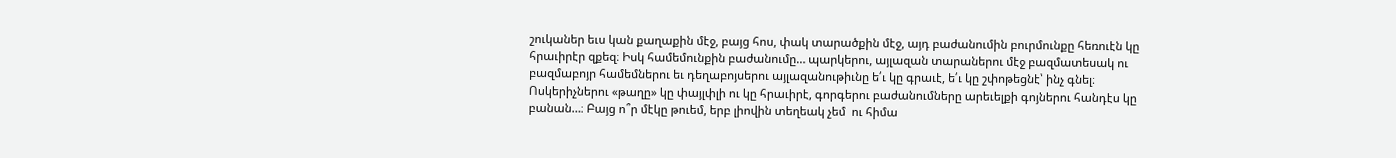շուկաներ եւս կան քաղաքին մէջ, բայց հոս, փակ տարածքին մէջ, այդ բաժանումին բուրմունքը հեռուէն կը հրաւիրէր զքեզ։ Իսկ համեմունքին բաժանումը… պարկերու, այլազան տարաներու մէջ բազմատեսակ ու բազմաբոյր համեմներու եւ դեղաբոյսերու այլազանութիւնը ե՛ւ կը գրաւէ, ե՛ւ կը շփոթեցնէ՝ ինչ գնել։ Ոսկերիչներու «թաղը» կը փայլփլի ու կը հրաւիրէ, գորգերու բաժանումները արեւելքի գոյներու հանդէս կը բանան…։ Բայց ո՞ր մէկը թուեմ, երբ լիովին տեղեակ չեմ  ու հիմա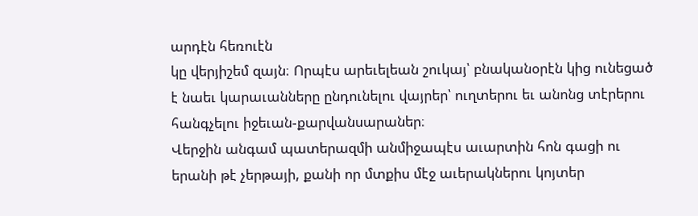արդէն հեռուէն
կը վերյիշեմ զայն։ Որպէս արեւելեան շուկայ՝ բնականօրէն կից ունեցած է նաեւ կարաւանները ընդունելու վայրեր՝ ուղտերու եւ անոնց տէրերու հանգչելու իջեւան-քարվանսարաներ։
Վերջին անգամ պատերազմի անմիջապէս աւարտին հոն գացի ու երանի թէ չերթայի, քանի որ մտքիս մէջ աւերակներու կոյտեր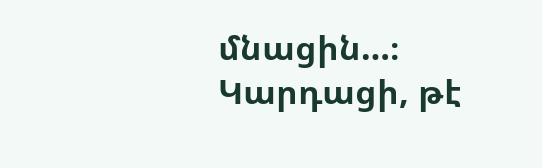մնացին…։ Կարդացի, թէ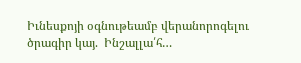Իւնեսքոյի օգնութեամբ վերանորոգելու ծրագիր կայ.  Ինշալլա՛հ…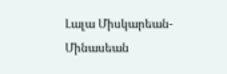Լալա Միսկարեան-Մինասեան